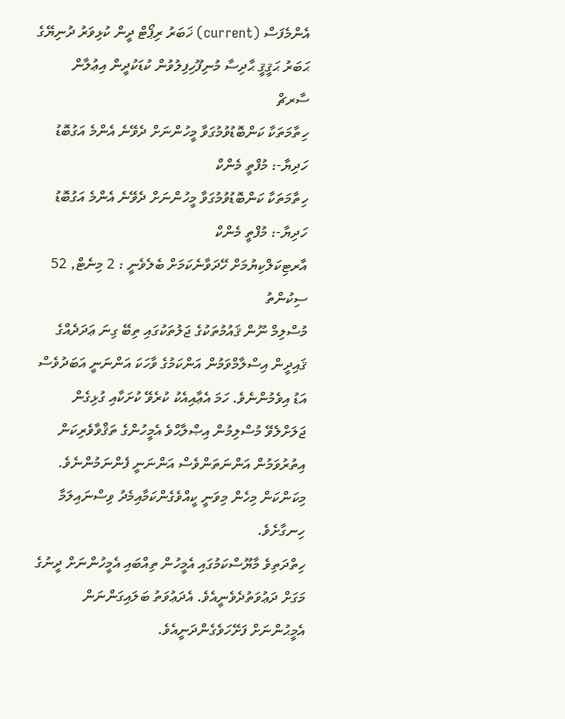އެންމެފަސް (current) ޚަބަރު ރިޕޯޓް ދީން ކުޅިވަރު ދުނިޔޭގެ ޙަބަރު ޙަޤީޤީ ޙާދިސާ މުނިފޫހިފިލުވުން ކުޑަކުދީން އިޢުލާން ސާރޗް
ހިތާމަތަކާ ކަންބޮޑުވުމުގަވާ މީހުންނަށް ދެވޭނެ އެންމެ އަގުބޮޑު ހަދިޔާ-: މުފްތީ މެންކް
ހިތާމަތަކާ ކަންބޮޑުވުމުގަވާ މީހުންނަށް ދެވޭނެ އެންމެ އަގުބޮޑު ހަދިޔާ-: މުފްތީ މެންކް
އާރޓިކަލްކިޔުމަށް ހޭދަވާނެކަމަށް ބެލެވެނީ : 2 މިނެޓް, 52 ސިކުންތު
މުސްލިމް ނޫން ޤައުމުތަކުގެ ޖަލުތަކުގައި ތިބޭ ގިނަ ޢަދަދެއްގެ ޤައިދީން އިސްލާމްވަމުން އަންކަމުގެ ވާހަކަ އަންނަނީ އަބަދުވެސް އަޑު އިވެމުންނެވެ. ހަމަ އެޢާއިއެކު ކުރެވޭ ކުށަކާއި ގުޅިގެން ޖަލަށްލެވޭ މުސްލިމުން އިޞްލާޙްވެ އެމީހުންގެ ތަޤްވާވެރިކަން އިތުރުވަމުން އަންނަތަންވެސް އަންނަނީ ފެންނަމުންނެވެ.
މިކަންކަން މިހެން މިވަނީ ކީއްވެގެންކަމާއިމެދު ވިސްނައިލަމާ ހިނގާށެވެ.
ހިތްދަތިވެ މާޔޫސްކަމުގައި އެމީހުން ތިއްބައި އެމީހުންނަށް ދީނުގެ މަގަށް ދަޢުވަތުދެވެނީއެވެ. އެދަޢުވަތު ބަލައިގަންނަން އެމީޙުންނަށް ފަށޭހަވެގެންދަނީއެވެ.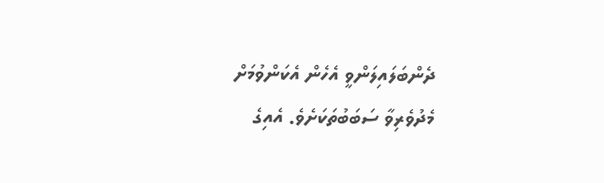ދެންބަލައިލަންވީ އެހެން އެކަންވުމަށް މެދުވެރިވާ ސަބަބުތަކަށެވެ. އެއިގެ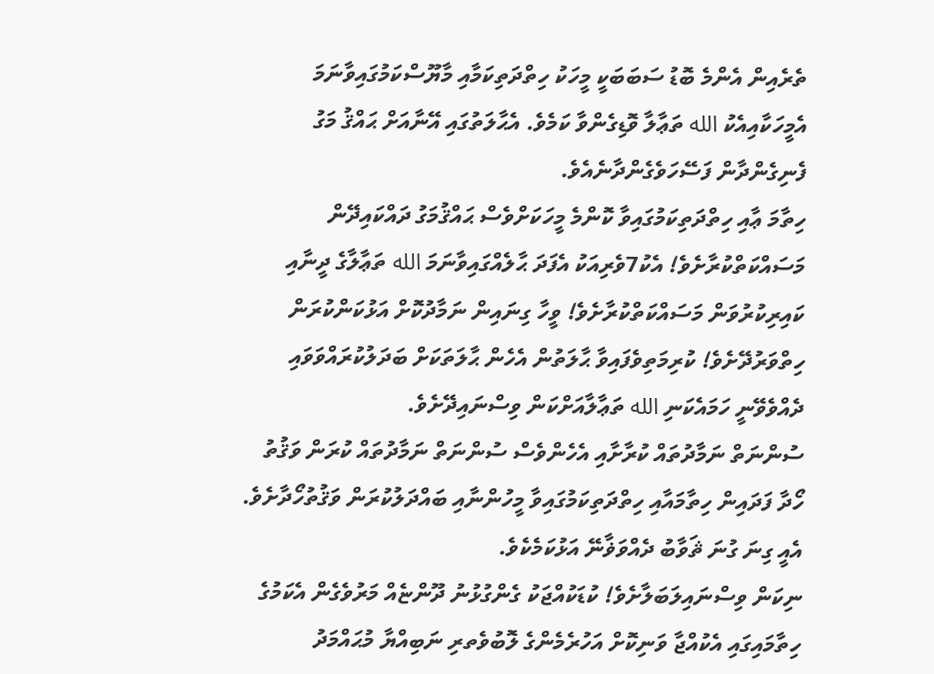ތެރެއިން އެންމެ ބޮޑު ސަބަބަކީ މީހަކު ހިތްދަތިކަމާއި މާޔޫސްކަމުގައިވާނަމަ އެމީހަކާއިއެކު الله ތަޢާލާ ވޮޑިގެންވާ ކަމެވެ. އެޙާލަތުގައި އޭނާއަށް ޙައްޤު މަގު ފެނިގެންދާން ފަސޭހަވެގެންދާނެއެވެ.
ހިތާމަ ޢާއި ހިތްދަތިކަމުގައިވާ ކޮންމެ މީހަކަށްވެސް ޙައްޤުމަގު ދައްކައިދޭން މަސައްކަތްކުރާށެވެ! އެކު7ވެރިއަކު އެފަދަ ޙާލެއްގައިވާނަމަ الله ތަޢާލާގެ ދީނާއި ކައިރިކުރުވަން މަސައްކަތްކުރާށެވެ! ވީހާ ގިނައިން ނަމާދުކޮށް އަޅުކަންކުރަން ހިތްވަރުދޭށެވެ! ކުރިމަތިވެފައިވާ ޙާލަތުން އެހެން ޙާލަތަކަށް ބަދަލުކުރައްވަވައި ދެއްވެވޭނީ ހަމައެކަނި الله ތަޢާލާއަށްކަން ވިސްނައިދޭށެވެ.
ސުންނަތް ނަމާދުތައް ކުރާށާއި އެހެންވެސް ސުންނަތް ނަމާދުތައް ކުރަން ވަޤުތު ހޯދާ ފަދައިން ހިތާމައާއި ހިތްދަތިކަމުގައިވާ މީހުންނާއި ބައްދަލުކުރަން ވަޤުތުހޯދާށެވެ. އެއީ ގިނަ ގުނަ ޘަވާބު ދެއްވަޥާނޭ އަޅުކަމެކެވެ.
ނިކަން ވިސްނައިލަބަލާށެވެ! ކުޑަކުއްޖަކު ގެންގުޅުނު ދޫންޏެއް މަރުވެގެން އެކަމުގެ ހިތާމައިގައި އެކުއްޖާ ވަނިކޮށް އަހުރެމެންގެ ލޮބުވެތރި ނަބިއްޔާ މުޙައްމަދު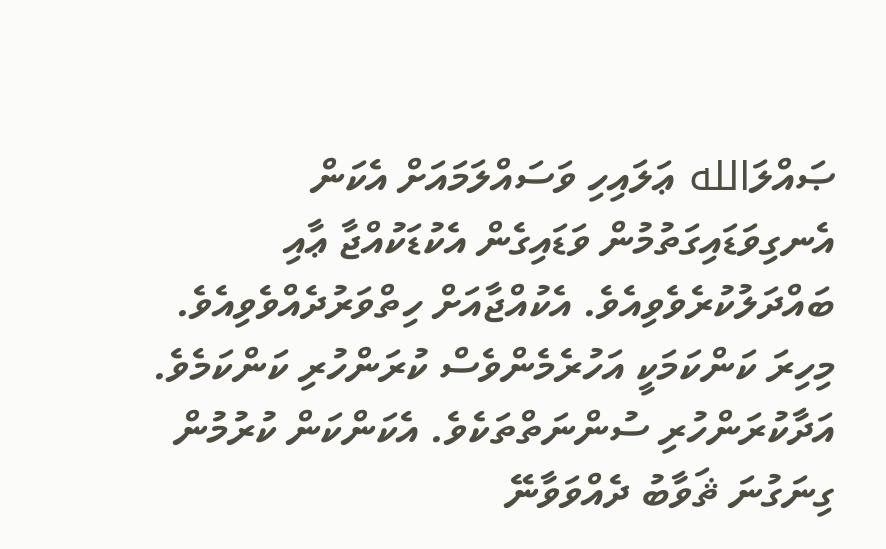ޞައްލަالله ޢަލައިހި ވަސައްލަމައަށް އެކަން އެނގިވަޑައިގަތުމުން ވަޑައިގެން އެކުޑަކުއްޖާ ޢާއި ބައްދަލުކުރެވެވިއެވެ. އެކުއްޖާއަށް ހިތްވަރުދެއްވެވިއެވެ.
މިހިރަ ކަންކަމަކީ އަހުރެމެންވެސް ކުރަންހުރި ކަންކަމެވެ. އަދާކުރަންހުރި ސުންނަތްތަކެވެ. އެކަންކަން ކުރުމުން ގިނަގުނަ ޘަވާބު ދެއްވަވާނޭ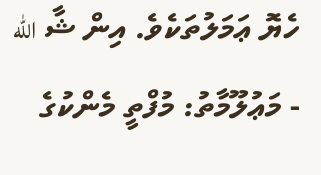ހެޔޮ ޢަމަލުތަކެވެ. އިން ޝާ الله
- މަޢުލޫމާތު: މުފްތީ މެންކުގެ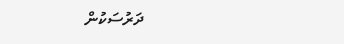ދަރުސަކުން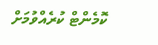ކޮމެންޓް ކުރެއްވުމަށް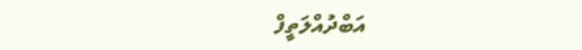އަބްދުއްލަތީފް